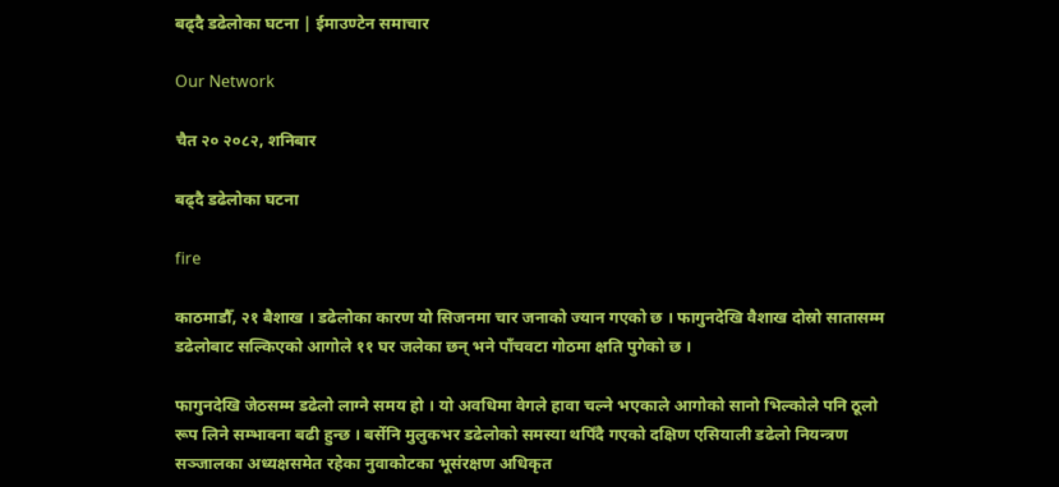बढ्दै डढेलोका घटना | ईमाउण्टेन समाचार

Our Network

चैत २० २०८२, शनिबार

बढ्दै डढेलोका घटना

fire

काठमाडौँ, २१ बैशाख । डढेलोका कारण यो सिजनमा चार जनाको ज्यान गएको छ । फागुनदेखि वैशाख दोस्रो सातासम्म डढेलोबाट सल्किएको आगोले ११ घर जलेका छन् भने पाँचवटा गोठमा क्षति पुगेको छ ।

फागुनदेखि जेठसम्म डढेलो लाग्ने समय हो । यो अवधिमा वेगले हावा चल्ने भएकाले आगोको सानो भिल्कोले पनि ठूलो रूप लिने सम्भावना बढी हुन्छ । बर्सेनि मुलुकभर डढेलोको समस्या थपिँदै गएको दक्षिण एसियाली डढेलो नियन्त्रण सञ्जालका अध्यक्षसमेत रहेका नुवाकोटका भूसंरक्षण अधिकृत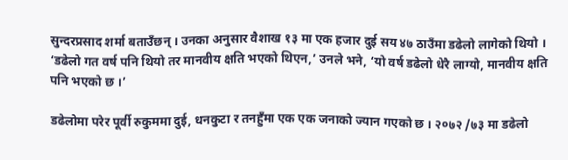सुन्दरप्रसाद शर्मा बताउँछन् । उनका अनुसार वैशाख १३ मा एक हजार दुई सय ४७ ठाउँमा डढेलो लागेको थियो । ‘डढेलो गत वर्ष पनि थियो तर मानवीय क्षति भएको थिएन,’ उनले भने, ‘यो वर्ष डढेलो धेरै लाग्यो, मानवीय क्षति पनि भएको छ ।’

डढेलोमा परेर पूर्वी रुकुममा दुई, धनकुटा र तनहुँमा एक एक जनाको ज्यान गएको छ । २०७२ /७३ मा डढेलो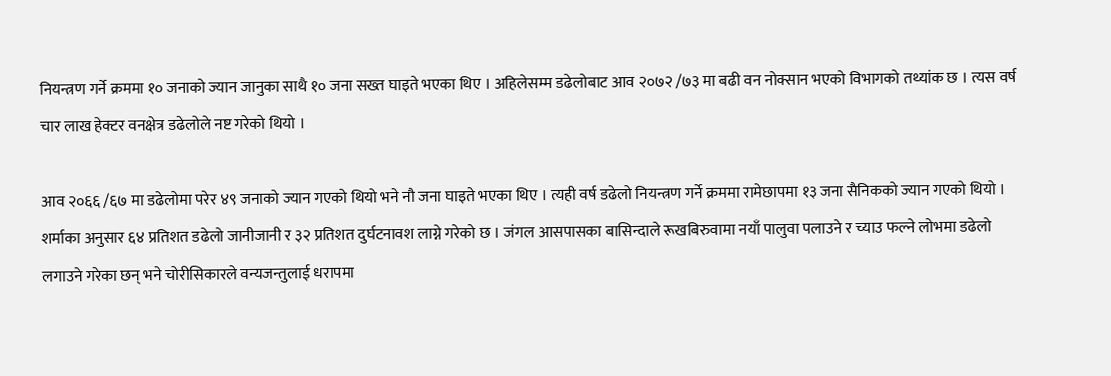नियन्त्रण गर्ने क्रममा १० जनाको ज्यान जानुका साथै १० जना सख्त घाइते भएका थिए । अहिलेसम्म डढेलोबाट आव २०७२ /७३ मा बढी वन नोक्सान भएको विभागको तथ्यांक छ । त्यस वर्ष चार लाख हेक्टर वनक्षेत्र डढेलोले नष्ट गरेको थियो ।

आव २०६६ /६७ मा डढेलोमा परेर ४९ जनाको ज्यान गएको थियो भने नौ जना घाइते भएका थिए । त्यही वर्ष डढेलो नियन्त्रण गर्ने क्रममा रामेछापमा १३ जना सैनिकको ज्यान गएको थियो । शर्माका अनुसार ६४ प्रतिशत डढेलो जानीजानी र ३२ प्रतिशत दुर्घटनावश लाग्ने गरेको छ । जंगल आसपासका बासिन्दाले रूखबिरुवामा नयाँ पालुवा पलाउने र च्याउ फल्ने लोभमा डढेलो लगाउने गरेका छन् भने चोरीसिकारले वन्यजन्तुलाई धरापमा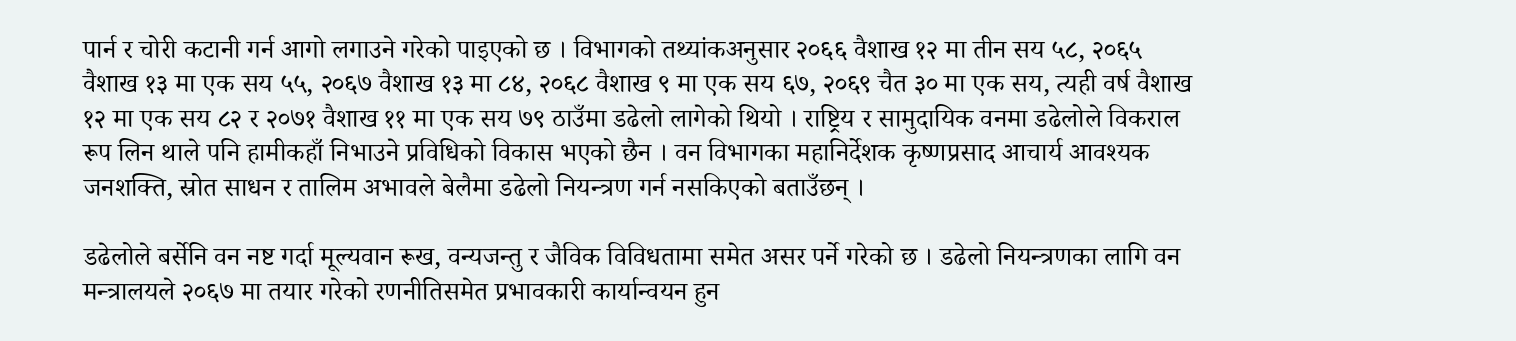पार्न र चोरी कटानी गर्न आगो लगाउने गरेको पाइएको छ । विभागको तथ्यांकअनुसार २०६६ वैशाख १२ मा तीन सय ५८, २०६५ वैशाख १३ मा एक सय ५५, २०६७ वैशाख १३ मा ८४, २०६८ वैशाख ९ मा एक सय ६७, २०६९ चैत ३० मा एक सय, त्यही वर्ष वैशाख १२ मा एक सय ८२ र २०७१ वैशाख ११ मा एक सय ७९ ठाउँमा डढेलो लागेको थियो । राष्ट्रिय र सामुदायिक वनमा डढेलोले विकराल रूप लिन थाले पनि हामीकहाँ निभाउने प्रविधिको विकास भएको छैन । वन विभागका महानिर्देशक कृष्णप्रसाद आचार्य आवश्यक जनशक्ति, स्रोत साधन र तालिम अभावले बेलैमा डढेलो नियन्त्रण गर्न नसकिएको बताउँछन् ।

डढेलोले बर्सेनि वन नष्ट गर्दा मूल्यवान रूख, वन्यजन्तु र जैविक विविधतामा समेत असर पर्ने गरेको छ । डढेलो नियन्त्रणका लागि वन मन्त्रालयले २०६७ मा तयार गरेको रणनीतिसमेत प्रभावकारी कार्यान्वयन हुन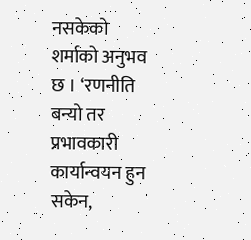नसकेको शर्माको अनुभव छ । ‘रणनीति बन्यो तर प्रभावकारी कार्यान्वयन हुन सकेन,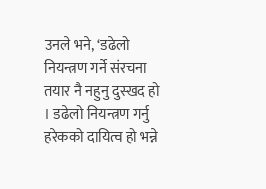उनले भने, ‘डढेलो नियन्त्रण गर्ने संरचना तयार नै नहुनु दुस्खद हो । डढेलो नियन्त्रण गर्नु हरेकको दायित्व हो भन्ने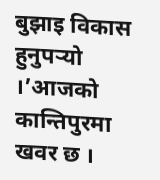बुझाइ विकास हुनुपर्‍यो ।’आजको कान्तिपुरमा खवर छ ।